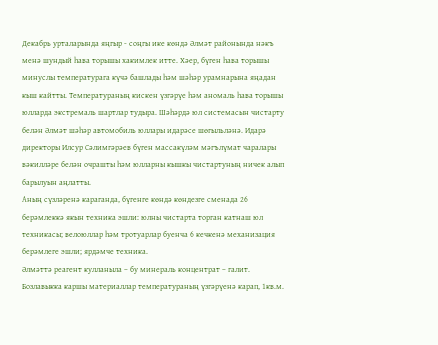Декабрь урталарында яңгыр - соңгы ике көндә Әлмәт районында нәкъ менә шундый һава торышы хакимлек итте. Хәер, бүген һава торышы минуслы температурага күчә башлады һәм шәһәр урамнарына яңадан кыш кайтты. Температураның кискен үзгәрүе һәм аномаль һава торышы юлларда экстремаль шартлар тудыра. Шәһәрдә юл системасын чистарту белән Әлмәт шәһәр автомобиль юллары идарәсе шөгыльләнә. Идарә директоры Илсур Сәлимгәрәев бүген массакүләм мәгълүмат чаралары вәкилләре белән очрашты һәм юлларны кышкы чистартуның ничек алып барылуын аңлатты.
Аның сүзләренә караганда, бүгенге көндә көндезге сменада 26 берәмлеккә якын техника эшли: юлны чистарта торган катнаш юл техникасы; велоюллар һәм тротуарлар буенча 6 кечкенә механизация берәмлеге эшли; ярдәмче техника.
Әлмәттә реагент кулланыла – бу минераль концентрат – галит. Бозлавыкка каршы материаллар температураның үзгәрүенә карап, 1кв.м.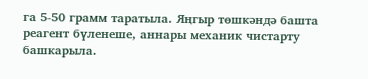га 5-50 грамм таратыла. Яңгыр төшкәндә башта реагент бүленеше, аннары механик чистарту башкарыла.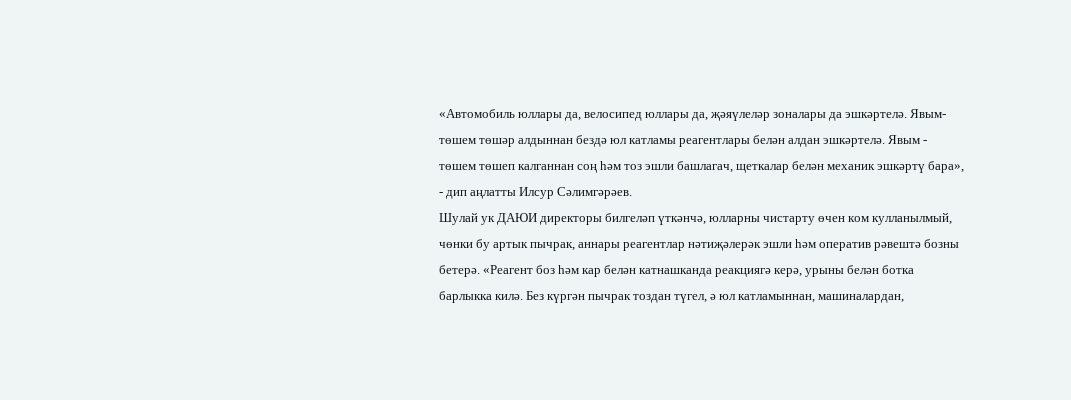«Автомобиль юллары да, велосипед юллары да, җәяүлеләр зоналары да эшкәртелә. Явым-төшем төшәр алдыннан бездә юл катламы реагентлары белән алдан эшкәртелә. Явым - төшем төшеп калганнан соң һәм тоз эшли башлагач, щеткалар белән механик эшкәртү бара», - дип аңлатты Илсур Сәлимгәрәев.
Шулай ук ДАЮИ директоры билгеләп үткәнчә, юлларны чистарту өчен ком кулланылмый, чөнки бу артык пычрак, аннары реагентлар нәтиҗәлерәк эшли һәм оператив рәвештә бозны бетерә. «Реагент боз һәм кар белән катнашканда реакциягә керә, урыны белән ботка барлыкка килә. Без күргән пычрак тоздан түгел, ә юл катламыннан, машиналардан,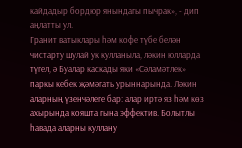кайдадыр бордюр янындагы пычрак», - дип аңлатты ул.
Гранит ватыклары һәм кофе түбе белән чистарту шулай ук кулланыла, ләкин юлларда түгел, ә Буалар каскады яки «Сәламәтлек» паркы кебек җәмәгать урыннарында. Ләкин аларның үзенчәлеге бар: алар иртә яз һәм көз ахырында кояшта гына эффектив. Болытлы һавада аларны куллану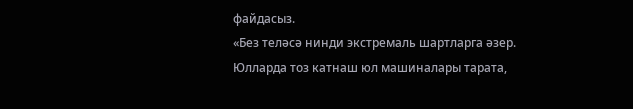файдасыз.
«Без теләсә нинди экстремаль шартларга әзер. Юлларда тоз катнаш юл машиналары тарата,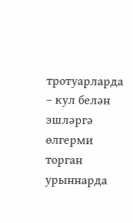тротуарларда – кул белән эшләргә өлгерми торган урыннарда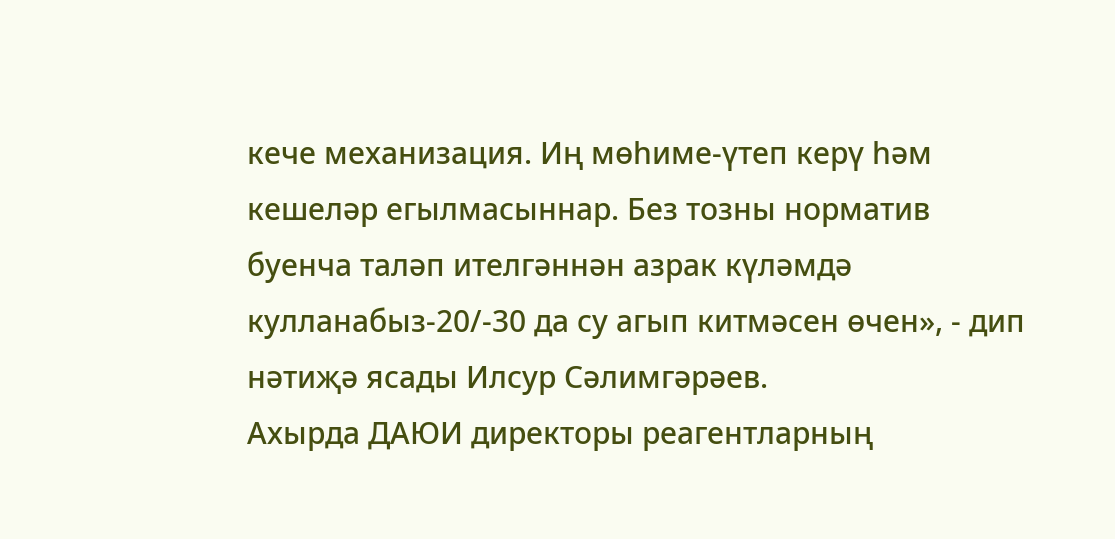кече механизация. Иң мөһиме-үтеп керү һәм кешеләр егылмасыннар. Без тозны норматив буенча таләп ителгәннән азрак күләмдә кулланабыз-20/-30 да су агып китмәсен өчен», - дип нәтиҗә ясады Илсур Сәлимгәрәев.
Ахырда ДАЮИ директоры реагентларның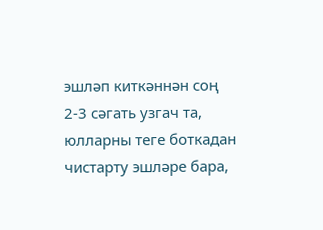эшләп киткәннән соң 2-3 сәгать узгач та, юлларны теге боткадан чистарту эшләре бара,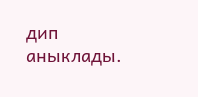дип аныклады.